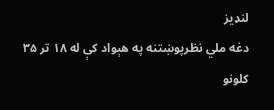لنډیز
دغه ملي نظرپوښتنه په هېواد کې له ۱۸ تر ۳۵ کلونو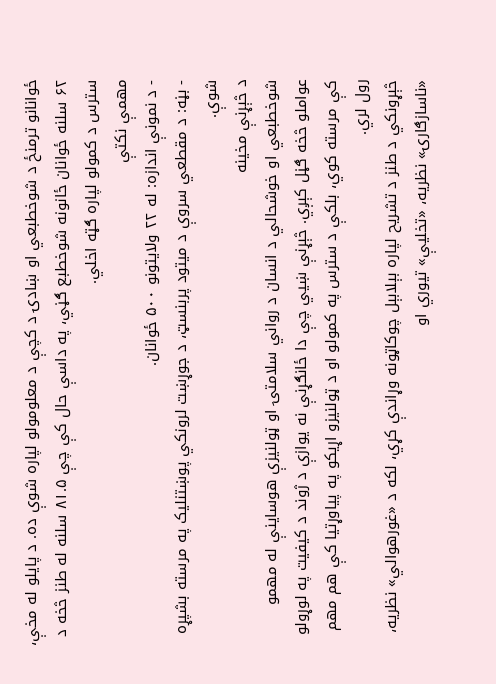ځوانانو ترمنځ د شوخطبعي او ښادۍ د کچې د معلومولو لپاره شوې ده. د پایلو له مخې، ۶۲ سلنه ځوانان ځانونه شوخطبع ګڼي، په داسې حال کې چې ۸۱.۵ سلنه له طنز څخه د سترس د کمولو لپاره ګټه اخلي.
مهمې نکتې
- د نمونې اندازه: له ۲۲ ولایتونو ۵۰۰ ځوانان.
- بڼه: د مقطعي سروې د میتود پربنسټ، د جوړښت لرونکي پوښتنلیک په مرسته بشپړه شوې.
د څېړنې مخینه
شوخطبعي او خوشحالي د انسان د رواني سلامتۍ او ټولنیزې هوساینې له مهمو عواملو څخه ګڼل کېږي. څېړنې ښيي چې دا ځانګړنې نه یوازې د ژوند د کیفیت په لوړولو کې مرسته کوي، بلکې د سترس په کمولو او د ټولنیزو اړیکو په پیاوړتیا کې هم مهم رول لري.
څېړونکي د طنز د تشریح لپاره بېلابېل چوکاټونه وړاندې کړي، لکه د «غورهوالي» نظریه، «ناسازګارۍ» نظریه، «تخلیې» تیوري او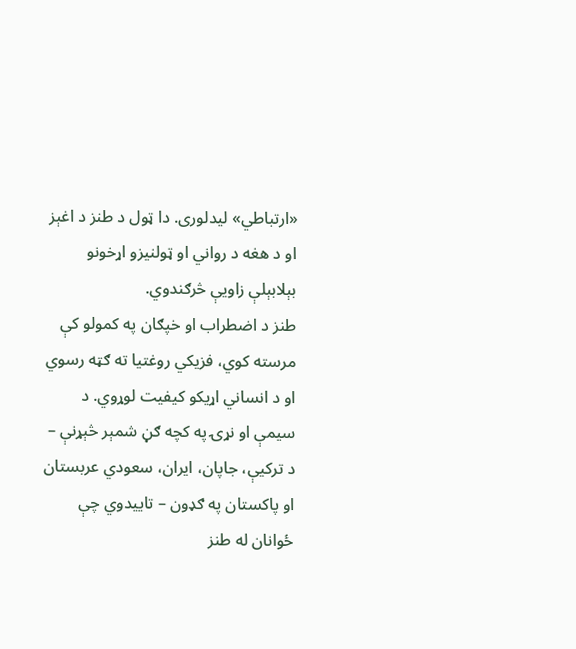«ارتباطي» لیدلوری. دا ټول د طنز د اغېز او د هغه د رواني او ټولنیزو اړخونو بېلابېلې زاویې څرګندوي.
طنز د اضطراب او خپګان په کمولو کې مرسته کوي، فزیکي روغتیا ته ګټه رسوي او د انساني اړیکو کیفیت لوړوي. د سیمې او نړۍ په کچه ګڼ شمېر څېړنې – د ترکیې، جاپان، ایران، سعودي عربستان او پاکستان په ګډون – تاییدوي چې ځوانان له طنز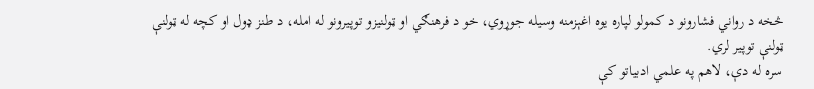څخه د رواني فشارونو د کمولو لپاره یوه اغېزمنه وسیله جوړوي، خو د فرهنګي او ټولنیزو توپیرونو له امله، د طنز ډول او کچه له ټولنې ټولنې توپیر لري.
سره له دې، لاهم په علمي ادبیاتو کې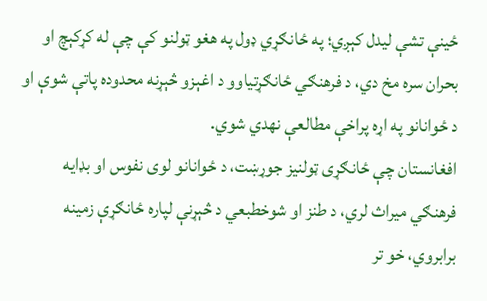ځینې تشې لیدل کېږي؛ په ځانګړي ډول په هغو ټولنو کې چې له کړکېچ او بحران سره مخ دي، د فرهنګي ځانګړتیاوو د اغېزو څېړنه محدوده پاتې شوې او د ځوانانو په اړه پراخې مطالعې نهدي شوي.
افغانستان چې ځانګړی ټولنیز جوړښت، د ځوانانو لوی نفوس او بډایه فرهنګي میراث لري، د طنز او شوخطبعي د څېړنې لپاره ځانګړې زمینه برابروي، خو تر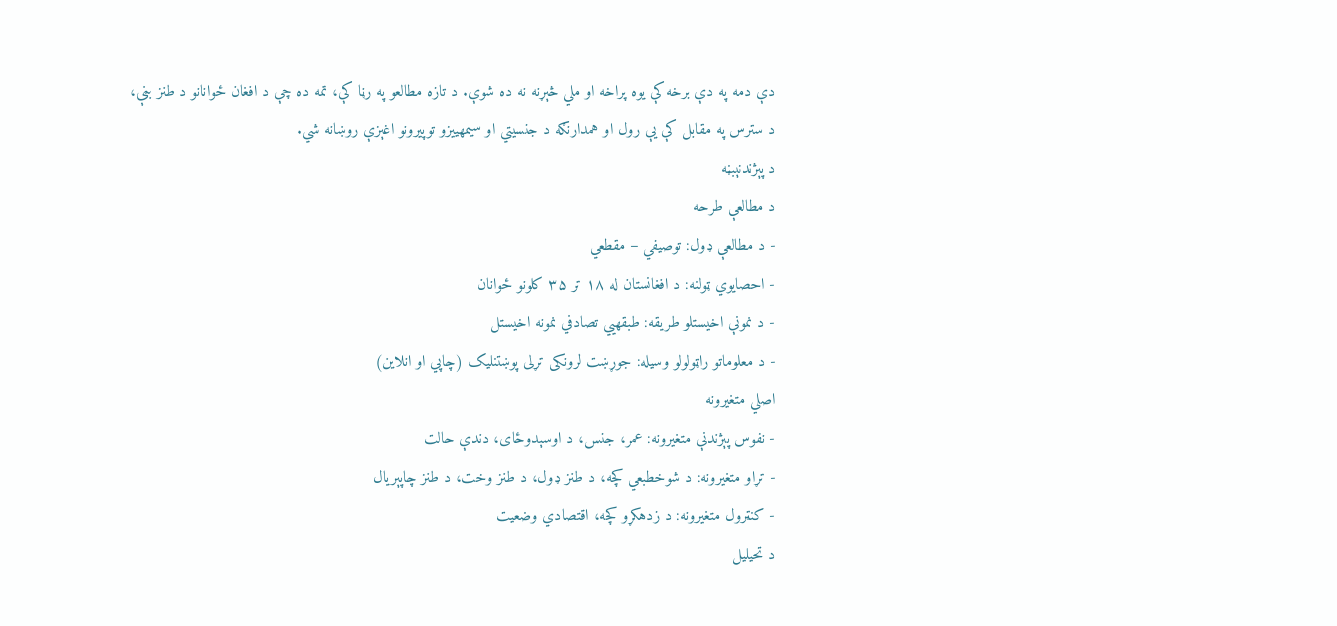دې دمه په دې برخه کې یوه پراخه او ملي څېړنه نه ده شوې. د تازه مطالعو په رڼا کې، تمه ده چې د افغان ځوانانو د طنز بڼې، د سترس په مقابل کې یې رول او همدارنګه د جنسیتي او سیمهییزو توپیرونو اغېزې روښانه شي.
د پېژندنېبڼه
د مطالعې طرحه
- د مطالعې ډول: توصیفي – مقطعي
- احصایوي ټولنه: د افغانستان له ۱۸ تر ۳۵ کلونو ځوانان
- د نمونې اخیستلو طریقه: طبقهيي تصادفي نمونه اخیستل
- د معلوماتو راټولولو وسیله: جوړښت لرونکی تړلی پوښتنلیک (چاپي او انلاین)
اصلي متغیرونه
- نفوس پېژندنې متغیرونه: عمر، جنس، د اوسېدوځای، دندې حالت
- تړاو متغیرونه: د شوخطبعي کچه، د طنز ډول، د طنز وخت، د طنز چاپېریال
- کنټرول متغیرونه: د زدهکړو کچه، اقتصادي وضعیت
د تحیلیل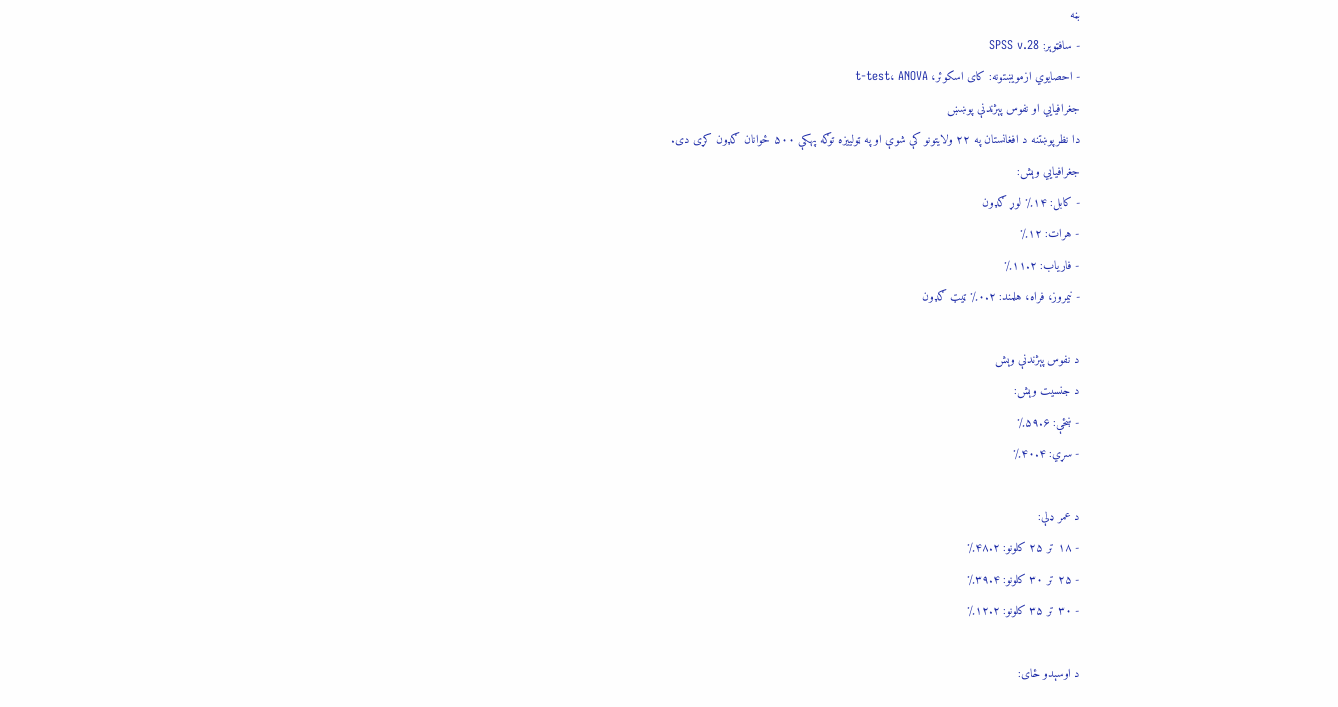بڼه
- سافټوېر: SPSS v.28
- احصایوي ازمويښتونه: کای اسکوئر، t-test، ANOVA
جغرافیایي او نفوس پېژندنې پوښښ
دا نظرپوښتنه د افغانستان په ۲۲ ولایتونو کې شوې او په ټولییزه توګه پهکې ۵۰۰ ځوانان ګډون کړی دی.
جغرافیایي وېش:
- کابل: ۱۴٪ لوړ ګډون
- هرات: ۱۲٪
- فاریاب: ۱۱.۲٪
- نیمروز، فراه، هلمند: ۰.۲٪ ټیټ ګډون

د نفوس پېژندنې وېش
د جنسیت وېش:
- ښځې: ۵۹.۶٪
- سړي: ۴۰.۴٪

د عمر ډلې:
- ۱۸ تر ۲۵ کلونو: ۴۸.۲٪
- ۲۵ تر ۳۰ کلونو: ۳۹.۴٪
- ۳۰ تر ۳۵ کلونو: ۱۲.۲٪

د اوسېدو ځای: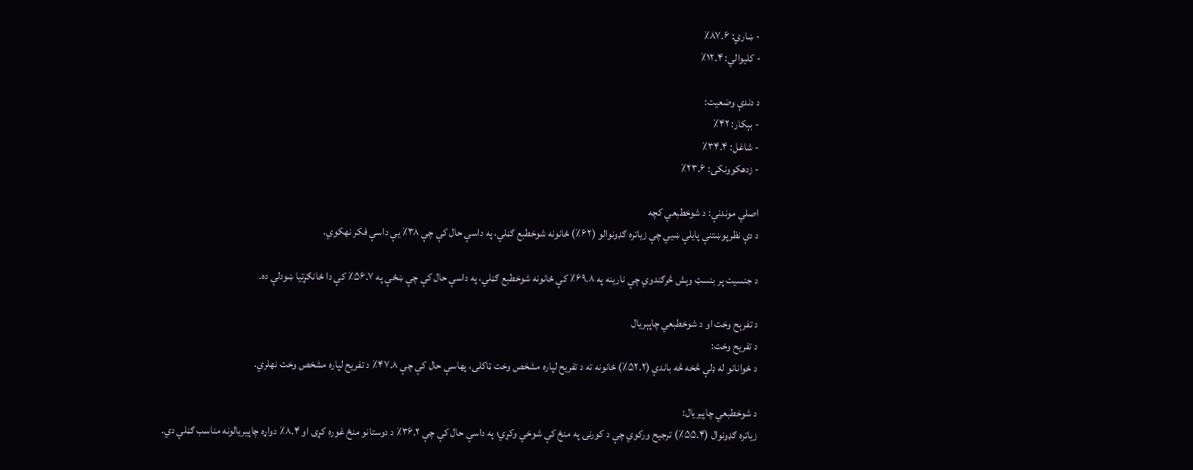- ښاري: ۸۷.۶٪
- کليوالي: ۱۲.۴٪

د دندې وضعیت:
- بېکار: ۴۲٪
- شاغل: ۳۴.۴٪
- زدهکوونکی: ۲۳.۶٪

اصلي موندنې: د شوخطبعي کچه
د دې نظرپوښتنې پایلې ښيي چې زیاتره ګډونوالو (۶۲٪) ځانونه شوخطبع ګڼلي، په داسې حال کې چې ۳۸٪ یې داسې فکر نهکوي.

د جنسیت پر بنسټ وېش څرګندوي چې نارینه په ۶۹.۸٪ کې ځانونه شوخطبع ګڼلي، په داسې حال کې چې ښځې په ۵۶.۷٪ کې دا ځانګړتیا ښودلې ده.

د تفرېح وخت او د شوخطبعي چاپېریال
د تفریح وخت:
د ځوانانو له ډلې څخه څه باندې (۵۲.۲٪) ځانونه ته د تفریح لپاره مشخص وخت ټاکلی، پهاسې حال کې چې ۴۷.۸٪ د تفریح لپاره مشخص وخت نهلري.

د شوخطبعي چاپیریال:
زیاتره ګډونوال (۵۵.۴٪) ترجیح ورکوي چې د کورنۍ په منځ کې شوخي وکړي؛ په داسې حال کې چې ۳۶.۲٪ د دوستانو منځ غوره کړی او ۸.۴٪ دواړه چاپیریالونه مناسب ګڼلي دي.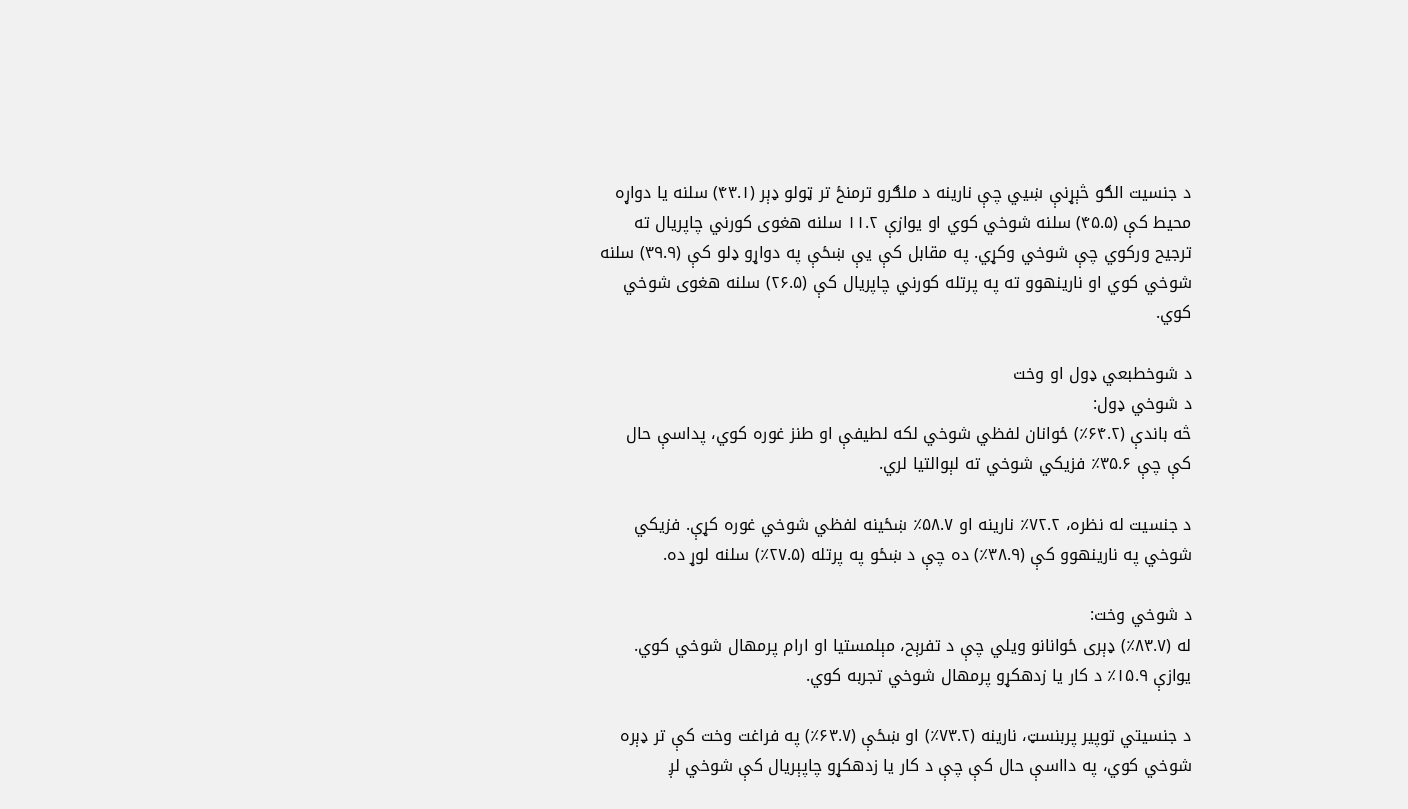د جنسیت الګو څېړنې ښيي چې نارینه د ملګرو ترمنځ تر ټولو ډېر (۴۳.۱) سلنه یا دواړه محیط کې (۴۵.۵) سلنه شوخي کوي او یوازې ۱۱.۲ سلنه هغوی کورني چاپریال ته ترجیح ورکوي چې شوخي وکړي. په مقابل کې یې ښځې په دواړو ډلو کې (۳۹.۹) سلنه شوخي کوي او نارینهوو ته په پرتله کورني چاپریال کې (۲۶.۵) سلنه هغوی شوخي کوي.

د شوخطبعي ډول او وخت
د شوخي ډول:
څه باندې (۶۴.۲٪) ځوانان لفظي شوخي لکه لطیفې او طنز غوره کوي، پداسې حال کې چې ۳۵.۶٪ فزیکي شوخي ته لېوالتیا لري.

د جنسیت له نظره، ۷۲.۲٪ نارینه او ۵۸.۷٪ ښځینه لفظي شوخي غوره کړې. فزیکي شوخي په نارینهوو کې (۳۸.۹٪) ده چې د ښځو په پرتله (۲۷.۵٪) سلنه لوړ ده.

د شوخي وخت:
له (۸۳.۷٪) ډېری ځوانانو ویلي چې د تفرېح، مېلمستیا او ارام پرمهال شوخي کوي. یوازې ۱۵.۹٪ د کار یا زدهکړو پرمهال شوخي تجربه کوي.

د جنسیتي توپیر پربنسټ، نارینه (۷۳.۲٪) او ښځې (۶۳.۷٪) په فراغت وخت کې تر ډېره شوخي کوي، په دااسې حال کې چې د کار یا زدهکړو چاپېریال کې شوخي لږ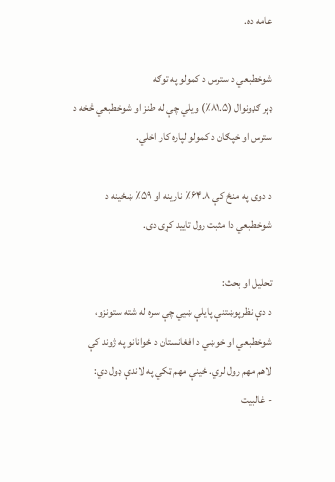عامه ده.

شوخطبعي د سترس د کمولو په توګه
ډېر ګډونوال (۸۱.۵٪) ویلي چې له طنز او شوخطبعي څخه د سترس او خپګان د کمولو لپاره کار اخلي.

د دوی په منځ کې ۶۴.۸٪ نارینه او ۵۹٪ ښځینه د شوخطبعي دا مثبت رول تایید کړی دی.

تحلیل او بحث:
د دې نظرپوښتنې پایلې ښيي چې سره له شته ستونزو، شوخطبعي او خوښي د افغانستان د ځوانانو په ژوند کې لاهم مهم رول لري. ځینې مهم ټکي په لاندې ډول دي:
- غالبیت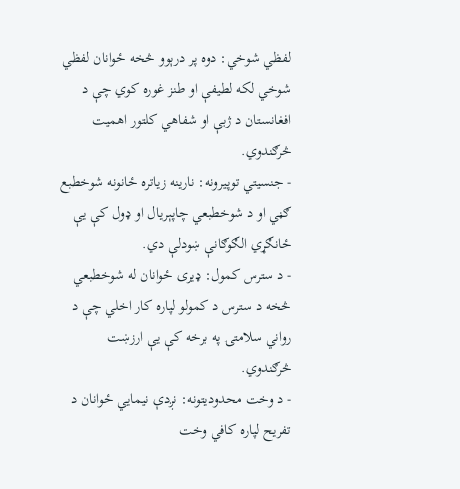لفظي شوخي: دوه پر درېوو څخه ځوانان لفظي شوخي لکه لطیفې او طنز غوره کوي چې د افغانستان د ژبې او شفاهي کلتور اهمیت څرګندوي.
- جنسیتي توپیرونه: نارینه زیاتره ځانونه شوخطبع ګڼي او د شوخطبعي چاپېریال او ډول کې یې ځانګړي الګوګانې ښودلې دي.
- د سترس کمول: ډیری ځوانان له شوخطبعي څخه د سترس د کمولو لپاره کار اخلي چې د رواني سلامتۍ په برخه کې یې ارزښت څرګندوي.
- د وخت محدودیتونه: نږدې نیمایي ځوانان د تفریح لپاره کافي وخت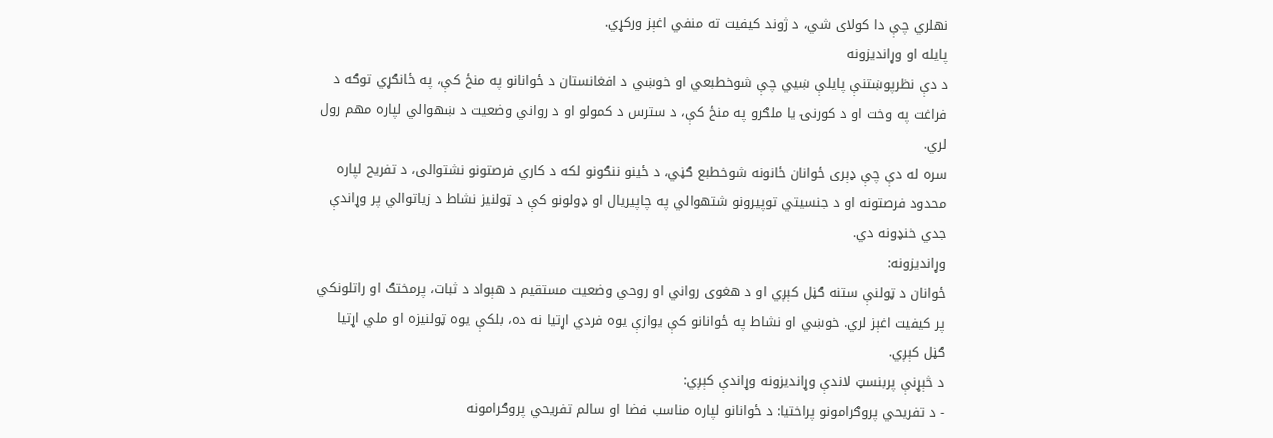نهلري چې دا کولای شي، د ژوند کیفیت ته منفي اغېز ورکړي.
پایله او وړاندیزونه
د دې نظرپوښتنې پایلې ښيي چې شوخطبعي او خوښي د افغانستان د ځوانانو په منځ کې، په ځانګړي توګه د فراغت په وخت او د کورنۍ یا ملګرو په منځ کې، د سترس د کمولو او د رواني وضعیت د ښهوالي لپاره مهم رول لري.
سره له دې چې ډېری ځوانان ځانونه شوخطبع ګڼي، د ځینو ننګونو لکه د کاري فرصتونو نشتوالی، د تفریح لپاره محدود فرصتونه او د جنسیتي توپیرونو شتهوالي په چاپیریال او ډولونو کې د ټولنیز نشاط د زیاتوالي پر وړاندې جدي خنډونه دي.
وړاندیزونه:
ځوانان د ټولنې ستنه ګڼل کېږي او د هغوی رواني او روحي وضعیت مستقیم د هېواد د ثبات، پرمختګ او راتلونکي پر کیفیت اغېز لري. خوښي او نشاط په ځوانانو کې یوازې یوه فردي اړتیا نه ده، بلکې یوه ټولنیزه او ملي اړتیا ګڼل کېږي.
د څېړنې پربنسټ لاندې وړاندیزونه وړاندې کېږي:
- د تفریحي پروګرامونو پراختیا: د ځوانانو لپاره مناسب فضا او سالم تفریحي پروګرامونه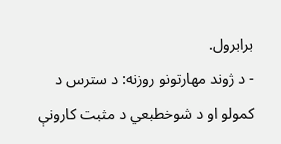برابرول.
- د ژوند مهارتونو روزنه: د سترس د کمولو او د شوخطبعي د مثبت کارونې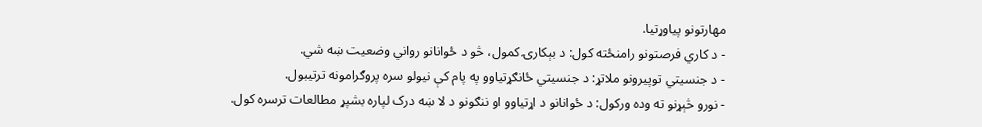مهارتونو پیاوړتیا.
- د کاري فرصتونو رامنځته کول: د بېکارۍ کمول، څو د ځوانانو رواني وضعیت ښه شي.
- د جنسیتي توپیرونو ملاتړ: د جنسیتي ځانګړتیاوو په پام کې نیولو سره پروګرامونه ترتیبول.
- نورو څېړنو ته وده ورکول: د ځوانانو د اړتیاوو او ننګونو د لا ښه درک لپاره بشپړ مطالعات ترسره کول.